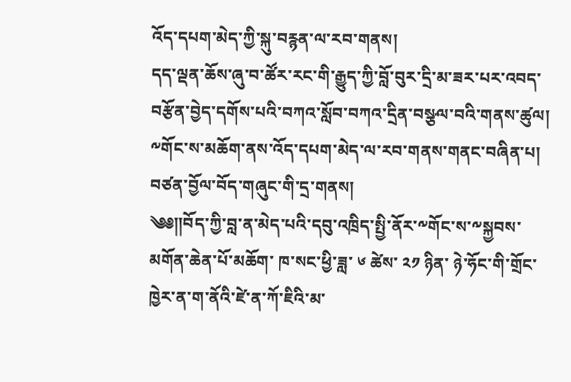འོད་དཔག་མེད་ཀྱི་སྐུ་བརྙན་ལ་རབ་གནས།
དད་ལྡན་ཆོས་ཞུ་བ་ཚོར་རང་གི་རྒྱུད་ཀྱི་བློ་བུར་དྲི་མ་ཟར་པར་འབད་བརྩོན་བྱེད་དགོས་པའི་བཀའ་སློབ་བཀའ་དྲིན་བསྩལ་བའི་གནས་ཚུལ།
༸གོང་ས་མཆོག་ནས་འོད་དཔག་མེད་ལ་རབ་གནས་གནང་བཞིན་པ།
བཙན་བྱོལ་བོད་གཞུང་གི་དྲ་གནས།
༄༅༎བོད་ཀྱི་བླ་ན་མེད་པའི་དབུ་འཁྲིད་སྤྱི་ནོར་༸གོང་ས་༸སྐྱབས་མགོན་ཆེན་པོ་མཆོག་ ཁ་སང་ཕྱི་ཟླ་ ༦ ཚེས་ ༢༡ ཉིན་ ཉེ་ཧོང་གི་གྲོང་ཁྱེར་ན་ག་ནོའི་ཛེ་ན་ཀོ་ཇིའི་མ་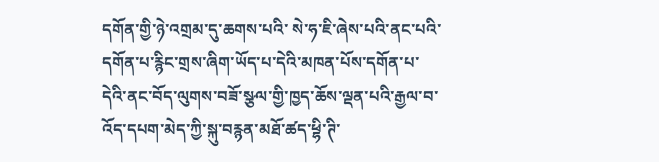དགོན་གྱི་ཉེ་འགྲམ་དུ་ཆགས་པའི་ སེ་ཧ་ཇི་ཞེས་པའི་ནང་པའི་དགོན་པ་རྙིང་གྲས་ཞིག་ཡོད་པ་དེའི་མཁན་པོས་དགོན་པ་དེའི་ནང་བོད་ལུགས་བཟོ་སྩལ་གྱི་ཁྱད་ཆོས་ལྡན་པའི་རྒྱལ་བ་འོད་དཔག་མེད་ཀྱི་སྐུ་བརྙན་མཐོ་ཚད་ཕྷི་ཊི་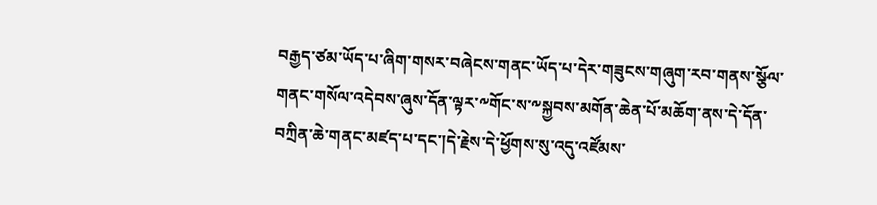བརྒྱད་ཙམ་ཡོད་པ་ཞིག་གསར་བཞེངས་གནང་ཡོད་པ་དེར་གཟུངས་གཞུག་རབ་གནས་སྩོལ་གནང་གསོལ་འདེབས་ཞུས་དོན་ལྟར་༸གོང་ས་༸སྐྱབས་མགོན་ཆེན་པོ་མཆོག་ནས་དེ་དོན་བཀྲིན་ཆེ་གནང་མཛད་པ་དང་།དེ་རྗེས་དེ་ཕྱོགས་སུ་འདུ་འཛོམས་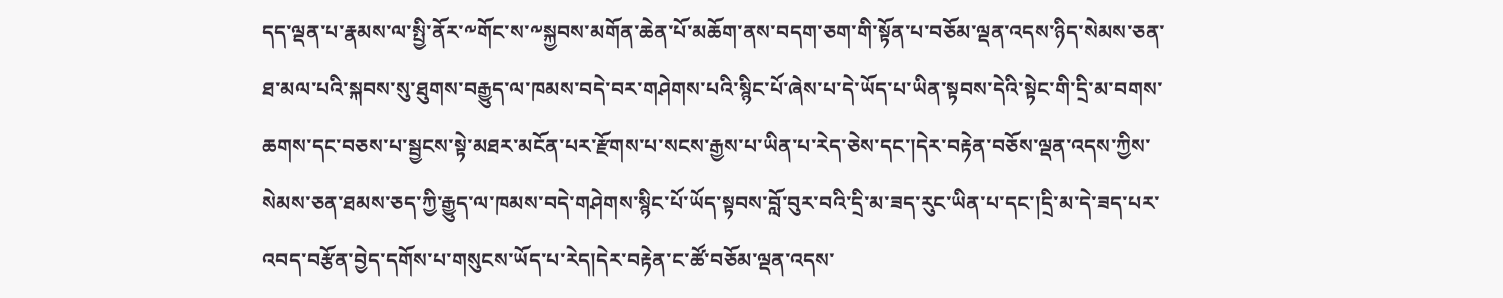དད་ལྡན་པ་རྣམས་ལ་སྤྱི་ནོར་༸གོང་ས་༸སྐྱབས་མགོན་ཆེན་པོ་མཆོག་ནས་བདག་ཅག་གི་སྟོན་པ་བཅོམ་ལྡན་འདས་ཉིད་སེམས་ཅན་ཐ་མལ་པའི་སྐབས་སུ་ཐུགས་བརྒྱུད་ལ་ཁམས་བདེ་བར་གཤེགས་པའི་སྙིང་པོ་ཞེས་པ་དེ་ཡོད་པ་ཡིན་སྟབས་དེའི་སྟེང་གི་དྲི་མ་བགས་ཆགས་དང་བཅས་པ་སྦྱངས་སྟེ་མཐར་མངོན་པར་རྫོགས་པ་སངས་རྒྱས་པ་ཡིན་པ་རེད་ཅེས་དང་།དེར་བརྟེན་བཅོས་ལྡན་འདས་ཀྱིས་སེམས་ཅན་ཐམས་ཅད་ཀྱི་རྒྱུད་ལ་ཁམས་བདེ་གཤེགས་སྙིང་པོ་ཡོད་སྟབས་བློ་བུར་བའི་དྲི་མ་ཟད་རུང་ཡིན་པ་དང་།དྲི་མ་དེ་ཟད་པར་འབད་བརྩོན་བྱེད་དགོས་པ་གསུངས་ཡོད་པ་རེད།དེར་བརྟེན་ང་ཚོ་བཅོམ་ལྡན་འདས་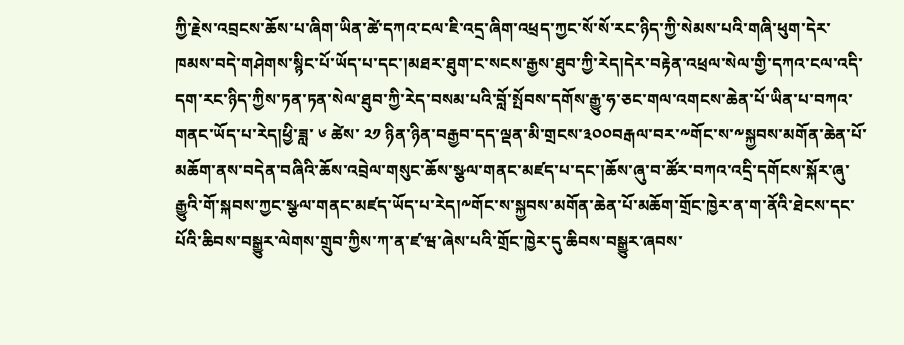ཀྱི་རྗེས་འབྲངས་ཆོས་པ་ཞིག་ཡིན་ཚེ་དཀའ་ངལ་ཇི་འདྲ་ཞིག་འཕྲད་ཀྱང་སོ་སོ་རང་ཉིད་ཀྱི་སེམས་པའི་གཞི་ཕུག་དེར་ཁམས་བདེ་གཤེགས་སྙིང་པོ་ཡོད་པ་དང་།མཐར་ཐུག་ང་སངས་རྒྱས་ཐུབ་ཀྱི་རེད།དེར་བརྟེན་འཕྲལ་སེལ་གྱི་དཀའ་ངལ་འདི་དག་རང་ཉིད་ཀྱིས་ཏན་ཏན་སེལ་ཐུབ་ཀྱི་རེད་བསམ་པའི་བློ་སྤོབས་དགོས་རྒྱུ་ཧ་ཅང་གལ་འགངས་ཆེན་པོ་ཡིན་པ་བཀའ་གནང་ཡོད་པ་རེད།ཕྱི་ཟླ་ ༦ ཚེས་ ༢༡ ཉིན་ཉིན་བརྒྱབ་དད་ལྡན་མི་གྲངས་༣༠༠བརྒལ་བར་༸གོང་ས་༸སྐྱབས་མགོན་ཆེན་པོ་མཆོག་ནས་བདེན་བཞིའི་ཆོས་འབྲེལ་གསུང་ཆོས་སྩལ་གནང་མཛད་པ་དང་།ཆོས་ཞུ་བ་ཚོར་བཀའ་འདྲི་དགོངས་སྐོར་ཞུ་རྒྱུའི་གོ་སྐབས་ཀྱང་སྩལ་གནང་མཛད་ཡོད་པ་རེད།༸གོང་ས་སྐྱབས་མགོན་ཆེན་པོ་མཆོག་གྲོང་ཁྱེར་ན་ག་ནོའི་ཐེངས་དང་པོའི་ཆིབས་བསྒྱུར་ལེགས་གྲུབ་ཀྱིས་ཀ་ན་ཛ་ཝ་ཞེས་པའི་གྲོང་ཁྱེར་དུ་ཆིབས་བསྒྱུར་ཞབས་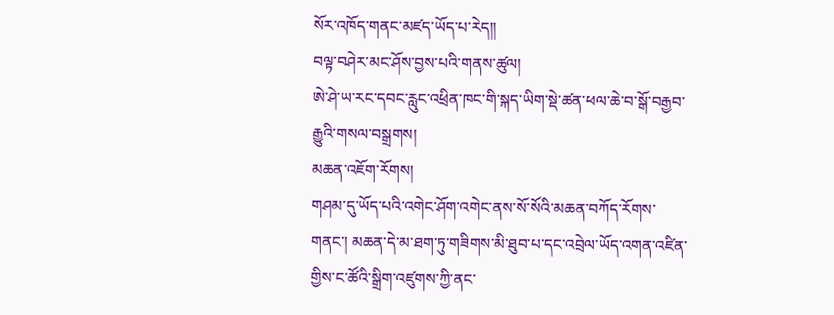སོར་འཁོད་གནང་མཛད་ཡོད་པ་རེད།།
བལྟ་བཤེར་མང་ཤོས་བྱས་པའི་གནས་ཚུལ།
ཨེ་ཤེ་ཡ་རང་དབང་རླུང་འཕྲིན་ཁང་གི་སྐད་ཡིག་སྡེ་ཚན་ཕལ་ཆེ་བ་སྒོ་བརྒྱབ་རྒྱུའི་གསལ་བསྒྲགས།
མཆན་འཇོག་རོགས།
གཤམ་དུ་ཡོད་པའི་འགེང་ཤོག་འགེང་ནས་སོ་སོའི་མཆན་བཀོད་རོགས་གནང་། མཆན་དེ་མ་ཐག་ཏུ་གཟིགས་མི་ཐུབ་པ་དང་འབྲེལ་ཡོད་འགན་འཛིན་གྱིས་ང་ཚོའི་སྒྲིག་འཛུགས་ཀྱི་ནང་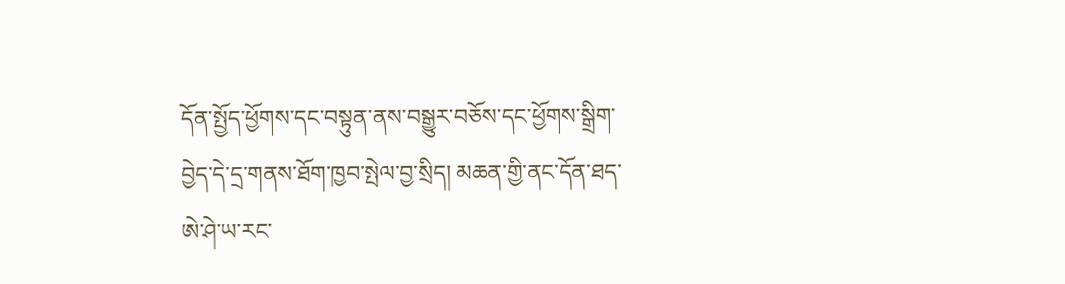དོན་སྤྱོད་ཕྱོགས་དང་བསྟུན་ནས་བསྒྱུར་བཅོས་དང་ཕྱོགས་སྒྲིག་བྱེད་དེ་དྲ་གནས་ཐོག་ཁྱབ་སྤེལ་བྱ་སྲིད། མཆན་གྱི་ནང་དོན་ཐད་ཨེ་ཤེ་ཡ་རང་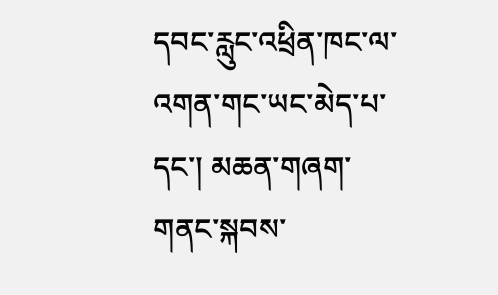དབང་རླུང་འཕྲིན་ཁང་ལ་འགན་གང་ཡང་མེད་པ་དང་། མཆན་གཞག་གནང་སྐབས་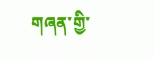གཞན་གྱི་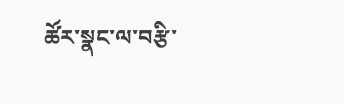ཚོར་སྣང་ལ་བརྩི་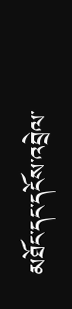མཐོང་དང་དངོས་འབྲེལ་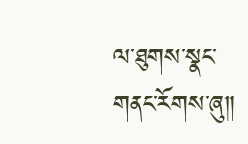ལ་ཐུགས་སྣང་གནང་རོགས་ཞུ༎